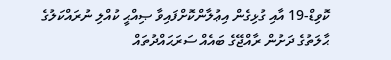ކޮވިޑް-19 އާއި ގުޅިގެން އިޢުލާންކޮށްފައިވާ ޞިއްޙީ ކުއްލި ނުރައްކަލުގެ ޙާލަތުގެ ދަށުން ރާއްޖޭގެ ބައެއް ސަރަޙައްދުތައް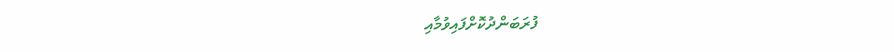ފުރަބަންދުކޮށްފައިވުމާއި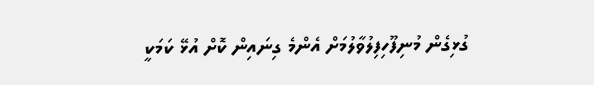ގުޅިގެން މުނިފޫހިފިލުވާލުމަށް އެންމެ ގިނައިން ކޮށް އުޅޭ ކަމަކީ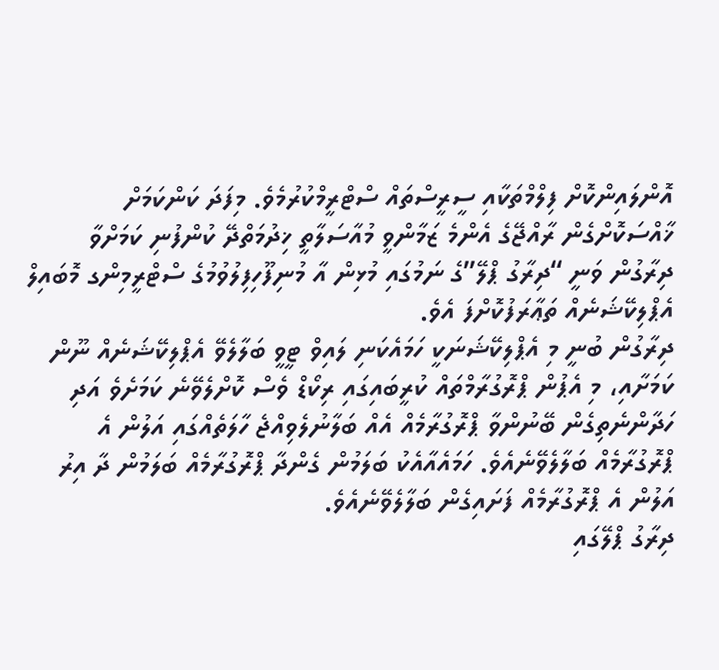އޮންލައިންކޮށް ފިލްމްތަކާއި ސީރީސްތައް ސްޓްރީމްކުރުމެވެ. މިފަދަ ކަންކަމަށް ޚާއްސަކޮށްގެން ރާއްޖޭގެ އެންމެ ޒަމާންވީ މުއާސަލާތީ ޚިދުމަތްދޭ ކުންފުނި ކަމަށްވާ ދިރާގުން ވަނީ “ދިރާގު ޕްލޭ”ގެ ނަމުގައި މުޅިން އާ މުނިފޫހިފިލުވުމުގެ ސްޓްރީމިންގ މޮބައިލް އެޕްލިކޭޝަނެއް ތަޢާރަފުކޮށްފަ އެވެ.
ދިރާގުން ބުނީ މި އެޕްލިކޭޝަނަކީ ހަމައެކަނި ލައިވް ޓީވީ ބަލާލެވޭ އެޕްލިކޭޝަނެއް ނޫން ކަމަށާއި، މި އެޕުން ޕްރޮގުރާމްތައް ކުރީބައިގައި ރިކޯޑް ވެސް ކޮށްލެވޭނެ ކަމަށެވެ އަދި ހަދާންނެތިގެން ބޭނުންވާ ޕްރޮގުރާމެއް އެއް ބަލާނުލެވިއްޖެ ހާލަތެއްގައި އަލުން އެ ޕްރޮގުރާމެއް ބަލާލެވޭނެއެވެ. ހަމައެއާއެކު ބަލަމުން ގެންދާ ޕްރޮގުރާމެއް ބަލަމުން ދާ އިރު އަލުން އެ ޕްރޮގުރާމެއް ފަށައިގެން ބަލާލެވޭނެއެވެ.
ދިރާގު ޕްލޭގައި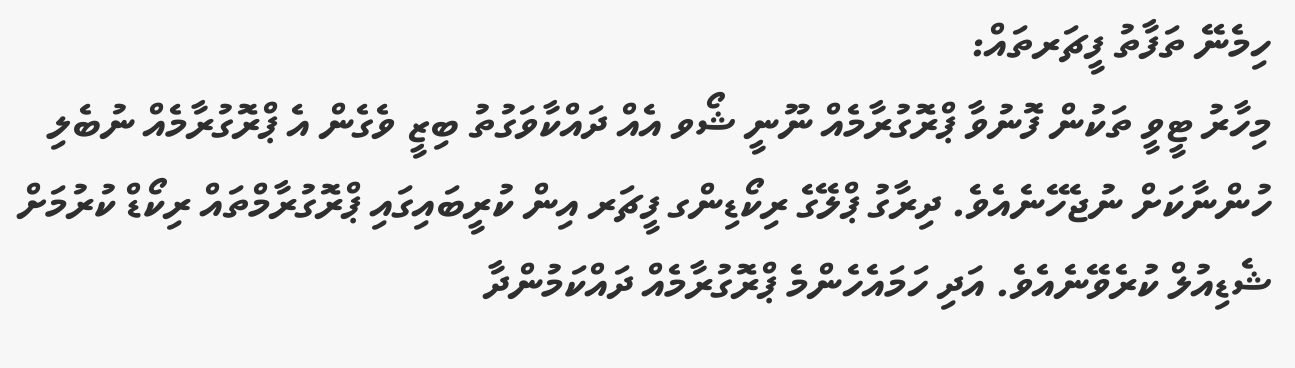ހިމެނޭ ތަފާތު ފީޗަރތައް:
މިހާރު ޓީވީ ތަކުން ފޮނުވާ ޕްރޮގުރާމެއް ނޫނީ ޝޯވ އެއް ދައްކާވަގުތު ބިޒީ ވެގެން އެ ޕްރޮގުރާމެއް ނުބެލި ހުންނާކަށް ނުޖެހޭނެއެވެ. ދިރާގު ޕްލޭގެ ރިކޯޑިންގ ފީޗަރ އިން ކުރީބައިގައި ޕްރޮގުރާމްތައް ރިކޯޑް ކުރުމަށް ޝެޑިއުލް ކުރެވޭނެއެވެ. އަދި ހަމައެހެންމެ ޕްރޮގުރާމެއް ދައްކަމުންދާ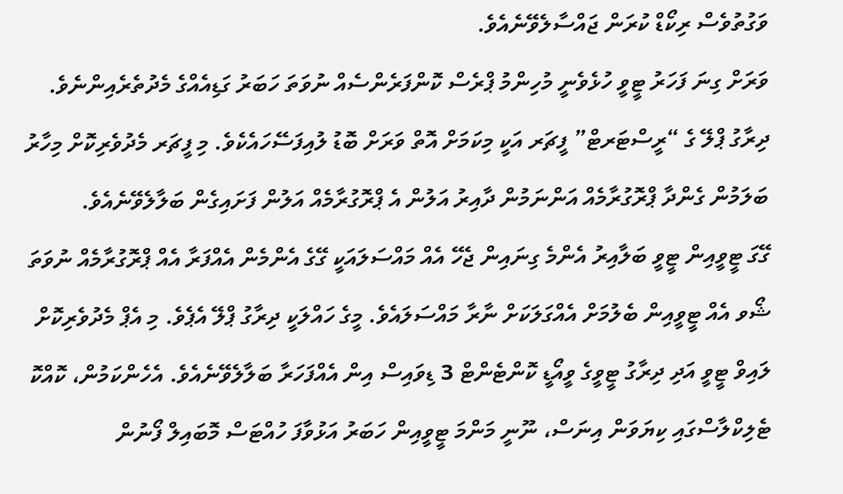ވަގުތުވެސް ރިކޯޑް ކުރަން ޖައްސާލެވޭނެއެވެ.
ވަރަށް ގިނަ ފަހަރު ޓީވީ ހުޅެވެނީ މުހިންމު ޕްރެސް ކޮންފަރެންސެއް ނުވަތަ ހަބަރު ގަޑިއެއްގެ މެދުތެރެއިންނެވެ. ދިރާގު ޕްލޭ ގެ “ރީސްޓަރޓް” ފީޗަރ އަކީ މިކަމަށް އޮތް ވަރަށް ބޮޑު ލުއިފަސޭހައެކެވެ. މި ފީޗަރ މެދުވެރިކޮށް މިހާރު ބަލަމުން ގެންދާ ޕްރޮގުރާމެއް އަންނަމުން ދާއިރު އަލުން އެ ޕްރޮގުރާމެއް އަލުން ފަށައިގެން ބަލާލެވޭނެއެވެ.
ގޭގަ ޓީވީއިން ޓީވީ ބަލާއިރު އެންމެ ގިނައިން ޖެހޭ އެއް މައްސަލައަކީ ގޭގެ އެންމެން އެއްފަރާ އެއް ޕްރޮގުރާމެއް ނުވަތަ ޝޯވ އެއް ޓީވީއިން ބެލުމަށް އެއްގަލަކަށް ނާރާ މައްސަލައެވެ. މީގެ ހައްލަކީ ދިރާގު ޕްލޭ އެޕެވެ. މި އެޕް މެދުވެރިކޮށް ލައިވް ޓީވީ އަދި ދިރާގު ޓީވީގެ ވީއޯޑީ ކޮންޓެންޓް 3 ޑިވައިސް އިން އެއްފަހަރާ ބަލާލެވޭނެއެވެ. އެހެންކަމުން، ކޮއްކޮ ޓެލިކްލާސްގައި ކިޔަވަން އިނަސް، ނޫނީ މަންމަ ޓީވީއިން ހަބަރު އަޅުވާފަ ހުއްޓަސް މޮބައިލް ފޯނުން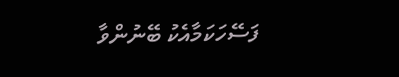ފަސޭހަކަމާއެކު ބޭނުންވާ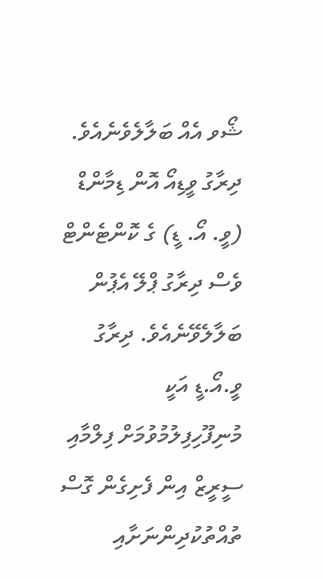ޝޯވ އެއް ބަލާލެވެނެއެވެ.
ދިރާގު ވީޑިއޯ އޮން ޑިމާންޑް (ވީ. އޯ. ޑީ) ގެ ކޮންޓެންޓް ވެސް ދިރާގު ޕްލޭ އެޕުން ބަލާލެވޭނެއެވެ. ދިރާގު ވީ.އޯ.ޑީ އަކީ މުނިފޫހިފިލުމުވުމަށް ފިލްމާއި ސީރީޒް އިން ފެށިގެން ގޮސް ތުއްތުކުދިންނަށާއި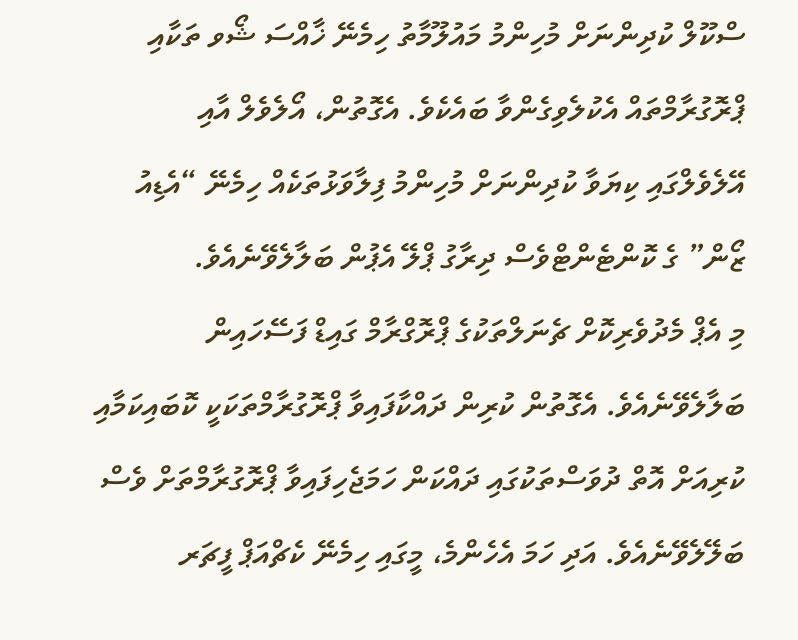ސްކޫލް ކުދިންނަށް މުހިންމު މައުލޫމާތު ހިމެނޭ ޚާއްސަ ޝޯވ ތަކާއި ޕްރޮގުރާމްތައް އެކުލެވިގެންވާ ބައެކެވެ. އެގޮތުން، އޯލެވެލް އާއި އޭލެވެލްގައި ކިޔަވާ ކުދިންނަށް މުހިންމު ފިލާވަޅުތަކެއް ހިމެނޭ “އެޑިއު ޒޯން” ގެ ކޮންޓެންޓްވެސް ދިރާގު ޕްލޭ އެޕުން ބަލާލެވޭނެއެވެ.
މި އެޕް މެދުވެރިކޮށް ޗެނަލްތަކުގެ ޕްރޮގްރާމް ގައިޑް ފަސޭހައިން ބަލާލެވޭނެއެވެ. އެގޮތުން ކުރިން ދައްކާފައިވާ ޕްރޮގުރާމްތަކަކީ ކޮބައިކަމާއި ކުރިއަށް އޮތް ދުވަސްތަކުގައި ދައްކަން ހަމަޖެހިފައިވާ ޕްރޮގުރާމްތަށް ވެސް ބަލޭލެވޭނެއެވެ. އަދި ހަމަ އެހެންމެ، މީގައި ހިމެނޭ ކެޗްއަޕް ފީޗަރ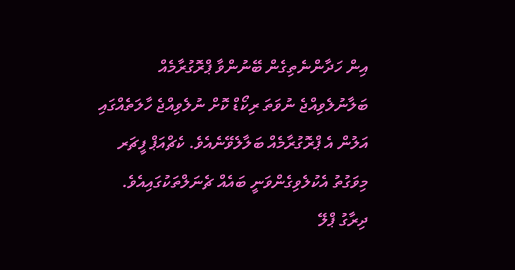އިން ހަދާންނެތިގެން ބޭނުންވާ ޕްރޮގުރާމެއް ބަލާނުލެވިއްޖެ ނުވަތަ ރިކޯޑް ކޮށް ނުލެވިއްޖެ ހާލަތެއްގައި އަލުން އެ ޕްރޮގުރާމެއް ބަލާލެވޭނެއެވެ. ކެޗްއަޕް ފީޗަރ މިވަގުތު އެކުލެވިގެންވަނީ ބައެއް ޗެނަލްތަކުގައިއެވެ.
ދިރާގު ޕްލޭ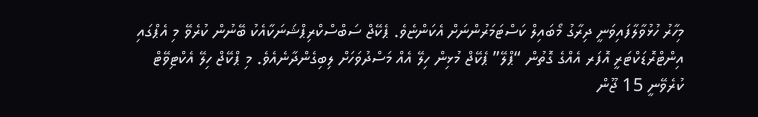މިހާރު ހުޅުވާލާފައިވަނީ ދިރާގު މޯބައިލް ކަސްޓަމަރުންނަށް އެކަންޏެވެ. ޕެކޭޖް ސަބްސްކްރިޕްޝަނަކާއެކު ބޭނުން ކުރެވޭ މި އެޕްގައި އިންޓްރޮޑަކްޓަރީ އޮފަރ އެއްގެ ގޮތުން “ޕްލޭ” ޕެކޭޖް މުޅިން ހިލޭ އެއް މަސްދުވަހަށް ލިބިގެންދާނެއެވެ. މި ޕްކޭޖް ހިލޭ އެކްޓިވޭޓް ކުރެވޭނީ 15 ޖޫން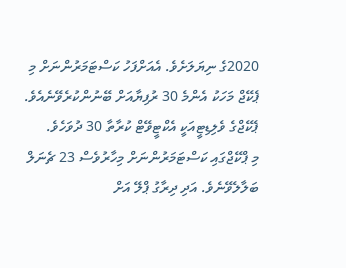2020ގެ ނިޔަލަށެވެ. އެއަށްފަހު ކަސްޓަމަރުންނަށް މި ޕެކޭޖް މަހަކު އެންމެ 30 ރުފިޔާއަށް ބޭނުންކުރެވޭނެއެވެ. ޕެކޭޖްގެ ވެލިޑިޓީއަކީ އެކްޓީވޭޓް ކުރާތާ 30 ދުވަހެވެ.
މި ޕްކޭޖްގައި ކަސްޓަމަރުންނަށް މިހާރުވެސް 23 ޗެނަލް ބަލާލެވޭނެވެ. އަދި ދިރާގު ޕްލޭ އަށް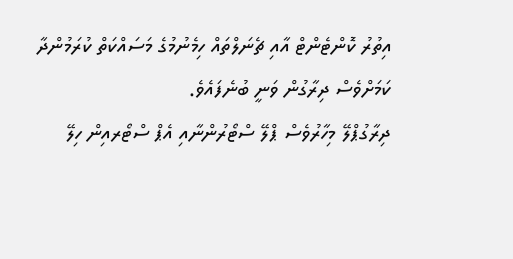އިތުރު ކޮންޓެންޓް އާއި ޗެނަލްތައް ހިމެނުމުގެ މަސައްކަތް ކުރަމުންދާ ކަމަށްވެސް ދިރާގުން ވަނީ ބުނެފައެވެ.
ދިރާގުޕްލޭ މިހާރުވެސް ޕްލޭ ސްޓޯރުންނާއި އެޕް ސްޓޯރއިން ހިލޭ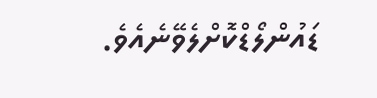ޑައުންލޯޑްކޮށްލެވޭނެއެވެ.